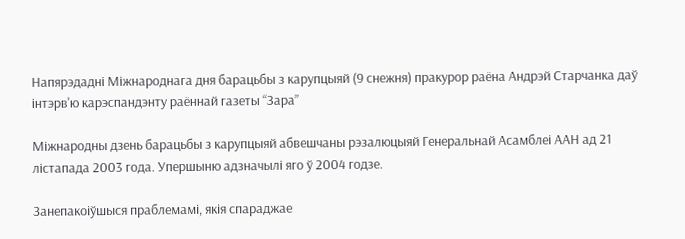Напярэдадні Міжнароднага дня барацьбы з карупцыяй (9 снежня) пракурор раёна Андрэй Старчанка даў інтэрв'ю карэспандэнту раённай газеты “Зара”

Міжнародны дзень барацьбы з карупцыяй абвешчаны рэзалюцыяй Генеральнай Асамблеі ААН ад 21 лістапада 2003 года. Упершыню адзначылі яго ў 2004 годзе.

Занепакоіўшыся праблемамі, якія спараджае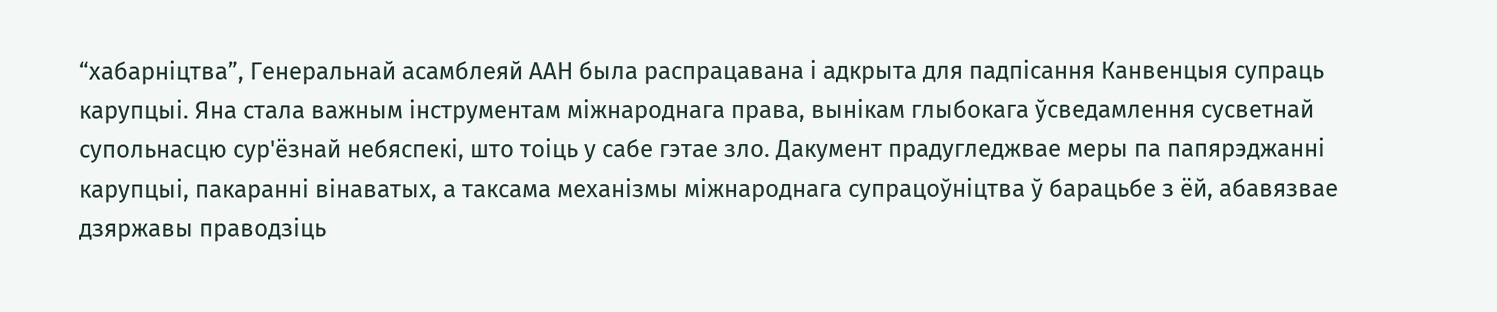“хабарніцтва”, Генеральнай асамблеяй ААН была распрацавана і адкрыта для падпісання Канвенцыя супраць карупцыі. Яна стала важным інструментам міжнароднага права, вынікам глыбокага ўсведамлення сусветнай супольнасцю сур'ёзнай небяспекі, што тоіць у сабе гэтае зло. Дакумент прадугледжвае меры па папярэджанні карупцыі, пакаранні вінаватых, а таксама механізмы міжнароднага супрацоўніцтва ў барацьбе з ёй, абавязвае дзяржавы праводзіць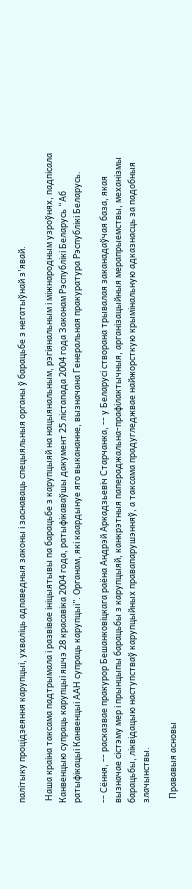палітыку процідзеяння карупцыі, ухваліць адпаведныя законы і заснаваць спецыяльныя органы ў барацьбе з негатыўнай з'явай.

 Наша краіна таксама падтрымала і развівае ініцыятывы па барацьбе з карупцыяй на нацыянальным, рэгіянальным і міжнародным узроўнях, падпісала Канвенцыю супраць карупцыі яшчэ 28 красавіка 2004 года, ратыфікаваўшы дакумент 25 лістапада 2004 года Законам Рэспублікі Беларусь “Аб ратыфікацыі Канвенцыі ААН супраць карупцыі”. Органам, які каардынуе яго выкананне, вызначана Генеральная пракуратура Рэспублікі Беларусь.

-- Сёння, -- расказвае пракурор Бешанковіцкага раёна Андрэй Аркадзьевіч Старчанка, -- у Беларусі створана трывалая заканадаўчая база, якая вызначае сістэму мер і прынцыпы барацьбы з карупцыяй, канкрэтныя папераджальна-прафілактычныя, арганізацыйныя мерапрыемствы, механізмы барацьбы, ліквідацыю наступстваў карупцыйных правапарушэнняў, а таксама прадугледжвае найжорсткую крымінальную адказнасць за падобныя злачынствы.

  Прававыя асновы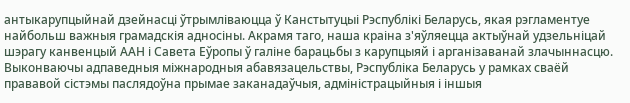антыкарупцыйнай дзейнасці ўтрымліваюцца ў Канстытуцыі Рэспублікі Беларусь, якая рэгламентуе найбольш важныя грамадскія адносіны. Акрамя таго, наша краіна з'яўляецца актыўнай удзельніцай шэрагу канвенцый ААН і Савета Еўропы ў галіне барацьбы з карупцыяй і арганізаванай злачыннасцю. Выконваючы адпаведныя міжнародныя абавязацельствы, Рэспубліка Беларусь у рамках сваёй прававой сістэмы паслядоўна прымае заканадаўчыя, адміністрацыйныя і іншыя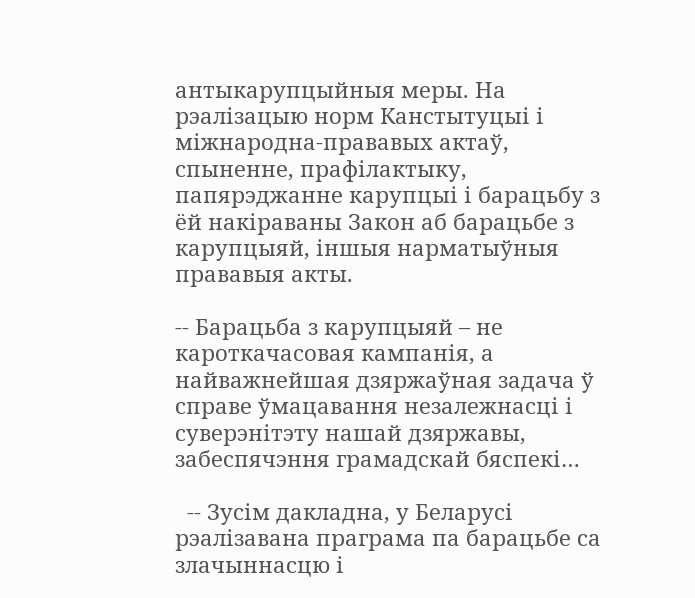антыкарупцыйныя меры. На рэалізацыю норм Канстытуцыі і міжнародна-прававых актаў, спыненне, прафілактыку, папярэджанне карупцыі і барацьбу з ёй накіраваны Закон аб барацьбе з карупцыяй, іншыя нарматыўныя прававыя акты.

-- Барацьба з карупцыяй – не кароткачасовая кампанія, а найважнейшая дзяржаўная задача ў справе ўмацавання незалежнасці і суверэнітэту нашай дзяржавы, забеспячэння грамадскай бяспекі…

  -- Зусім дакладна, у Беларусі рэалізавана праграма па барацьбе са злачыннасцю і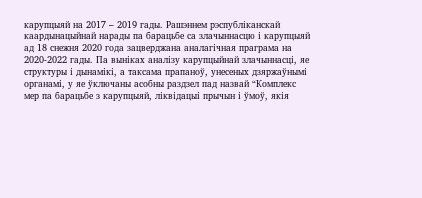карупцыяй на 2017 – 2019 гады. Рашэннем рэспубліканскай каардынацыйнай нарады па барацьбе са злачыннасцю і карупцыяй ад 18 снежня 2020 года зацверджана аналагічная праграма на 2020-2022 гады. Па выніках аналізу карупцыйнай злачыннасці, яе структуры і дынамікі, а таксама прапаноў, унесеных дзяржаўнымі органамі, у яе ўключаны асобны раздзел пад назвай “Комплекс мер па барацьбе з карупцыяй, ліквідацыі прычын і ўмоў, якія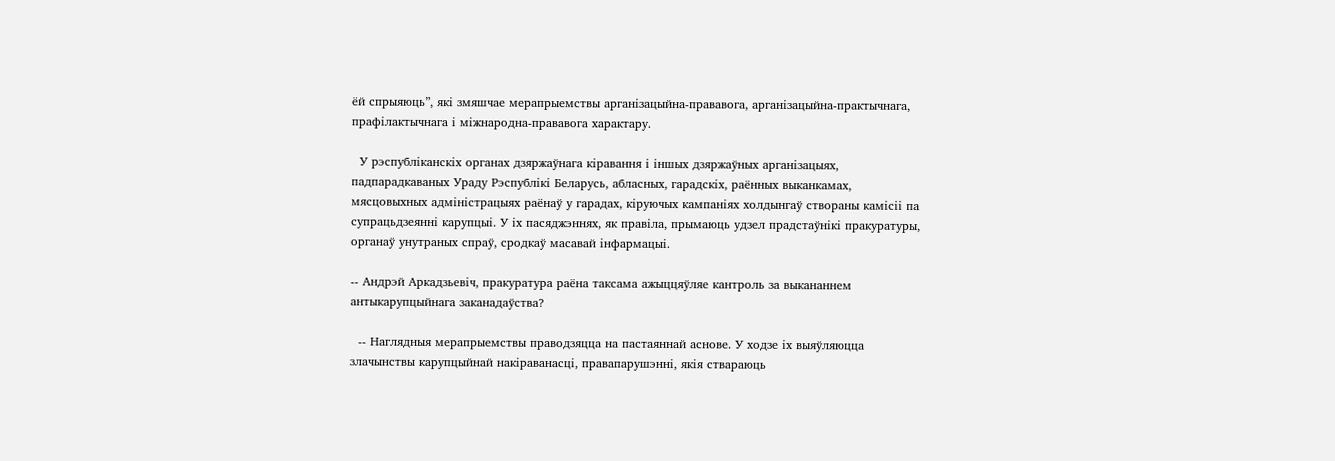ёй спрыяюць”, які змяшчае мерапрыемствы арганізацыйна-прававога, арганізацыйна-практычнага, прафілактычнага і міжнародна-прававога характару.

  У рэспубліканскіх органах дзяржаўнага кіравання і іншых дзяржаўных арганізацыях, падпарадкаваных Ураду Рэспублікі Беларусь, абласных, гарадскіх, раённых выканкамах, мясцовыхных адміністрацыях раёнаў у гарадах, кіруючых кампаніях холдынгаў створаны камісіі па супрацьдзеянні карупцыі. У іх пасяджэннях, як правіла, прымаюць удзел прадстаўнікі пракуратуры, органаў унутраных спраў, сродкаў масавай інфармацыі.

-- Андрэй Аркадзьевіч, пракуратура раёна таксама ажыццяўляе кантроль за выкананнем антыкарупцыйнага заканадаўства?

  -- Наглядныя мерапрыемствы праводзяцца на пастаяннай аснове. У ходзе іх выяўляюцца злачынствы карупцыйнай накіраванасці, правапарушэнні, якія ствараюць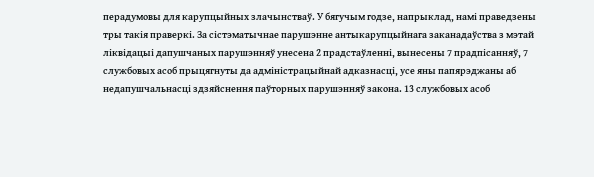перадумовы для карупцыйных злачынстваў. У бягучым годзе, напрыклад, намі праведзены тры такія праверкі. За сістэматычнае парушэнне антыкарупцыйнага заканадаўства з мэтай  ліквідацыі дапушчаных парушэнняў унесена 2 прадстаўленні, вынесены 7 прадпісанняў, 7 службовых асоб прыцягнуты да адміністрацыйнай адказнасці, усе яны папярэджаны аб недапушчальнасці здзяйснення паўторных парушэнняў закона. 13 службовых асоб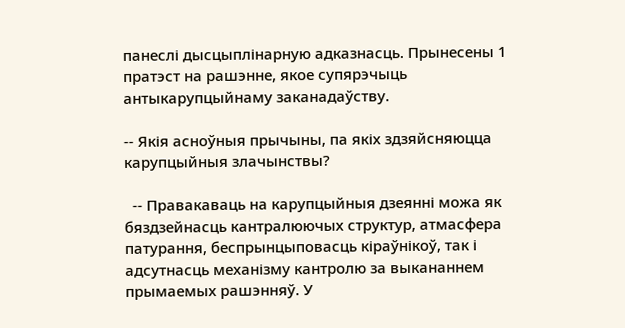панеслі дысцыплінарную адказнасць. Прынесены 1 пратэст на рашэнне, якое супярэчыць антыкарупцыйнаму заканадаўству.

-- Якія асноўныя прычыны, па якіх здзяйсняюцца карупцыйныя злачынствы?

  -- Правакаваць на карупцыйныя дзеянні можа як бяздзейнасць кантралюючых структур, атмасфера патурання, беспрынцыповасць кіраўнікоў, так і адсутнасць механізму кантролю за выкананнем прымаемых рашэнняў. У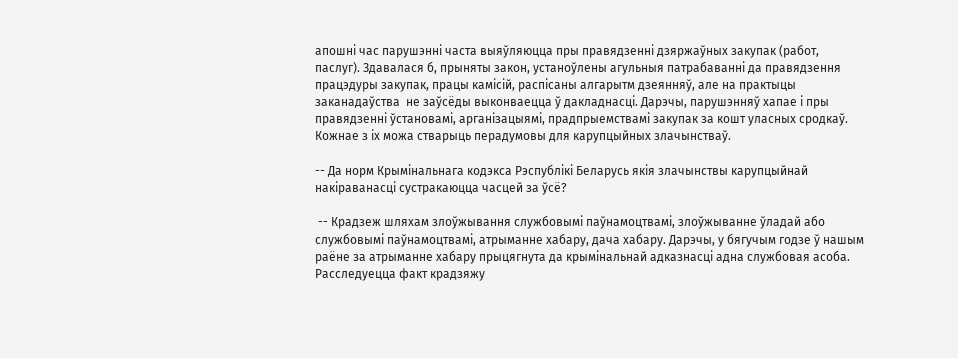апошні час парушэнні часта выяўляюцца пры правядзенні дзяржаўных закупак (работ, паслуг). Здавалася б, прыняты закон, устаноўлены агульныя патрабаванні да правядзення працэдуры закупак, працы камісій, распісаны алгарытм дзеянняў, але на практыцы заканадаўства  не заўсёды выконваецца ў дакладнасці. Дарэчы, парушэнняў хапае і пры правядзенні ўстановамі, арганізацыямі, прадпрыемствамі закупак за кошт уласных сродкаў. Кожнае з іх можа стварыць перадумовы для карупцыйных злачынстваў.

-- Да норм Крымінальнага кодэкса Рэспублікі Беларусь якія злачынствы карупцыйнай накіраванасці сустракаюцца часцей за ўсё?

 -- Крадзеж шляхам злоўжывання службовымі паўнамоцтвамі, злоўжыванне ўладай або службовымі паўнамоцтвамі, атрыманне хабару, дача хабару. Дарэчы, у бягучым годзе ў нашым раёне за атрыманне хабару прыцягнута да крымінальнай адказнасці адна службовая асоба. Расследуецца факт крадзяжу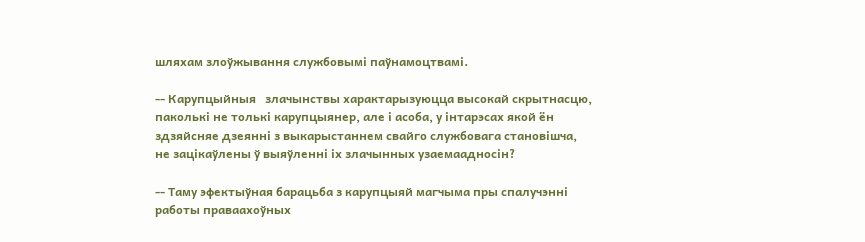шляхам злоўжывання службовымі паўнамоцтвамі.

-- Карупцыйныя   злачынствы характарызуюцца высокай скрытнасцю, паколькі не толькі карупцыянер, але і асоба, у інтарэсах якой ён здзяйсняе дзеянні з выкарыстаннем свайго службовага становішча, не зацікаўлены ў выяўленні іх злачынных узаемаадносін?

-- Таму эфектыўная барацьба з карупцыяй магчыма пры спалучэнні работы праваахоўных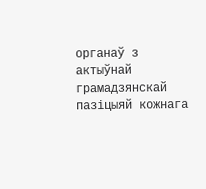органаў з актыўнай грамадзянскай пазіцыяй кожнага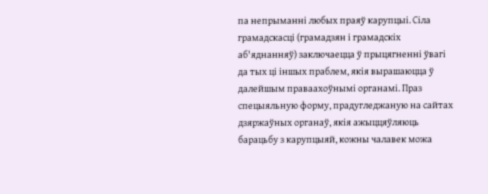па непрыманні любых праяў карупцыі. Сіла грамадскасці (грамадзян і грамадскіх аб'яднанняў) заключаецца ў прыцягненні ўвагі да тых ці іншых праблем, якія вырашаюцца ў далейшым праваахоўнымі органамі. Праз спецыяльную форму, прадугледжаную на сайтах дзяржаўных органаў, якія ажыццяўляюць барацьбу з карупцыяй, кожны чалавек можа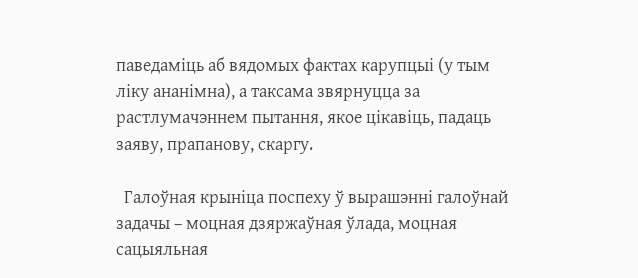паведаміць аб вядомых фактах карупцыі (у тым ліку ананімна), а таксама звярнуцца за растлумачэннем пытання, якое цікавіць, падаць заяву, прапанову, скаргу.

  Галоўная крыніца поспеху ў вырашэнні галоўнай задачы – моцная дзяржаўная ўлада, моцная сацыяльная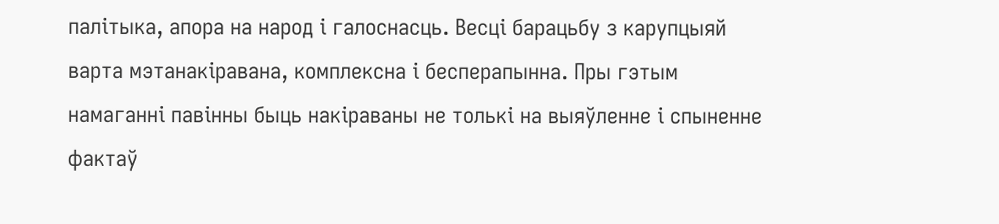палітыка, апора на народ і галоснасць. Весці барацьбу з карупцыяй варта мэтанакіравана, комплексна і бесперапынна. Пры гэтым намаганні павінны быць накіраваны не толькі на выяўленне і спыненне фактаў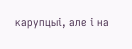карупцыі, але і на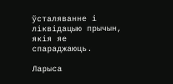ўсталяванне і ліквідацыю прычын, якія яе спараджаюць.

Ларыса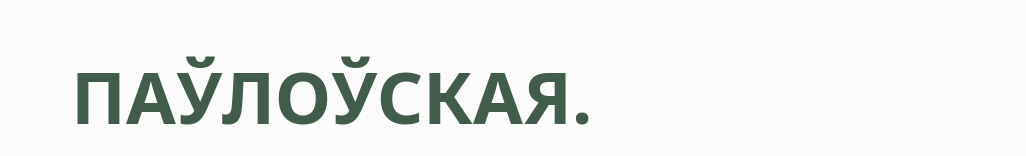ПАЎЛОЎСКАЯ.